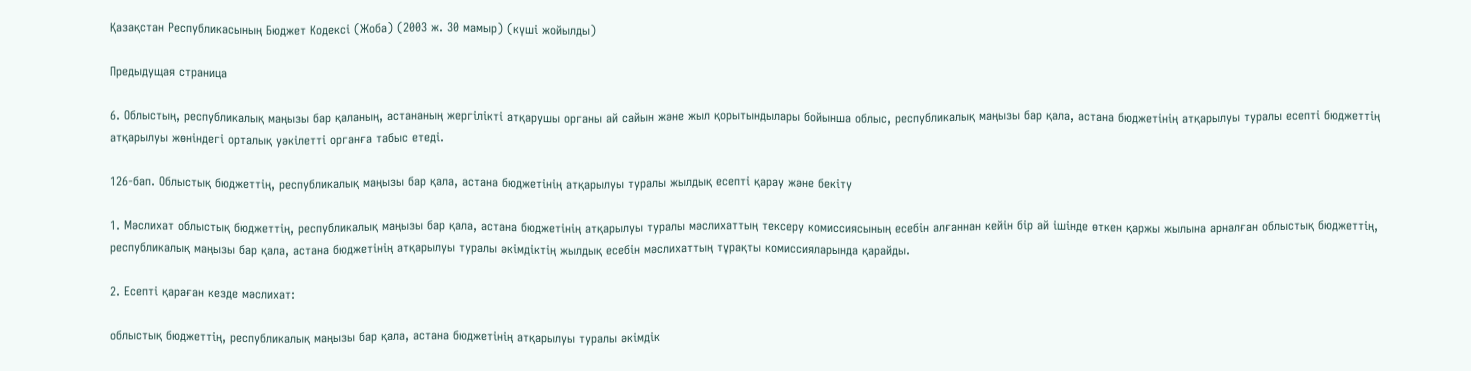Қазақстан Республикасының Бюджет Кодексі (Жоба) (2003 ж. 30 мамыр) (күші жойылды)

Предыдущая страница

6. Облыстың, республикалық маңызы бар қаланың, астананың жергiлiктi атқарушы органы ай сайын және жыл қорытындылары бойынша облыс, республикалық маңызы бар қала, астана бюджетiнiң атқарылуы туралы есептi бюджеттің атқарылуы жөніндегі орталық уәкiлеттi органға табыс етедi.

126-бап. Облыстық бюджеттiң, республикалық маңызы бар қала, астана бюджетінің атқарылуы туралы жылдық есепті қарау және бекіту

1. Мәслихат облыстық бюджеттiң, республикалық маңызы бар қала, астана бюджетiнiң атқарылуы туралы мәслихаттың тексеру комиссиясының есебiн алғаннан кейiн бiр ай iшiнде өткен қаржы жылына арналған облыстық бюджеттiң, республикалық маңызы бар қала, астана бюджетiнiң атқарылуы туралы әкiмдiктiң жылдық есебiн мәслихаттың тұрақты комиссияларында қарайды.

2. Есептi қараған кезде мәслихат:

облыстық бюджеттiң, республикалық маңызы бар қала, астана бюджетінің атқарылуы туралы әкімдік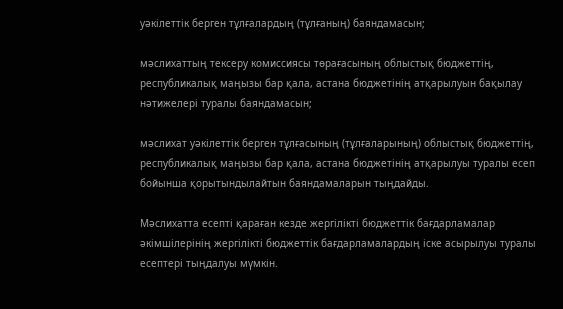уәкілеттік берген тұлғалардың (тұлғаның) баяндамасын;

мәслихаттың тексеру комиссиясы төрағасының облыстық бюджеттiң, республикалық маңызы бар қала, астана бюджетiнің атқарылуын бақылау нәтижелерi туралы баяндамасын;

мәслихат уәкiлеттiк берген тұлғасының (тұлғаларының) облыстық бюджеттiң, республикалық маңызы бар қала, астана бюджетiнiң атқарылуы туралы есеп бойынша қорытындылайтын баяндамаларын тыңдайды.

Мәслихатта есептi қараған кезде жергiлiктi бюджеттік бағдарламалар әкiмшiлерiнiң жергiлiктi бюджеттік бағдарламалардың iске асырылуы туралы есептерi тыңдалуы мүмкiн.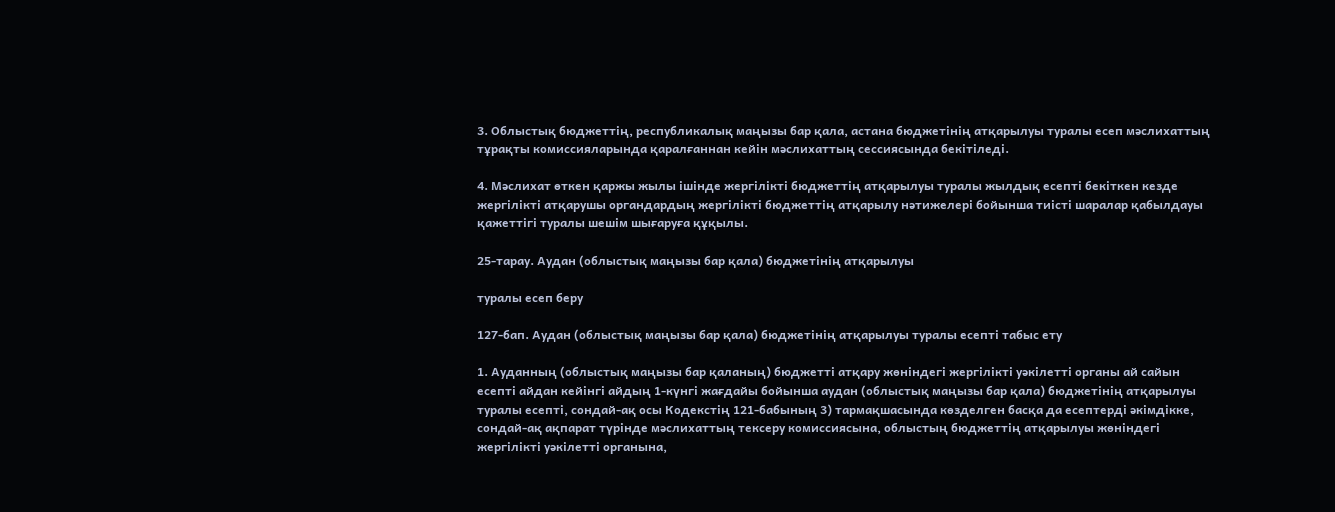3. Облыстық бюджеттiң, республикалық маңызы бар қала, астана бюджетiнiң атқарылуы туралы есеп мәслихаттың тұрақты комиссияларында қаралғаннан кейiн мәслихаттың сессиясында бекітіледi.

4. Мәслихат өткен қаржы жылы iшiнде жергiлiктi бюджеттiң атқарылуы туралы жылдық есептi бекiткен кезде жергiлiктi атқарушы органдардың жергiлiктi бюджеттiң атқарылу нәтижелерi бойынша тиістi шаралар қабылдауы қажеттiгi туралы шешiм шығаруға құқылы.

25-тарау. Аудан (облыстық маңызы бар қала) бюджетiнiң атқарылуы

туралы есеп беру

127-бап. Аудан (облыстық маңызы бар қала) бюджетiнiң атқарылуы туралы есептi табыс ету

1. Ауданның (облыстық маңызы бар қаланың) бюджеттi атқару жөніндегі жергілiктi уәкiлеттi органы ай сайын есептi айдан кейiнгi айдың 1-күнгi жағдайы бойынша аудан (облыстық маңызы бар қала) бюджетiнiң атқарылуы туралы есептi, сондай-ақ осы Кодекстiң 121-бабының 3) тармақшасында көзделген басқа да есептердi әкiмдiкке, сондай-ақ ақпарат түрiнде мәслихаттың тексеру комиссиясына, облыстың бюджеттiң атқарылуы жөніндегі жергiлiктi уәкiлетті органына,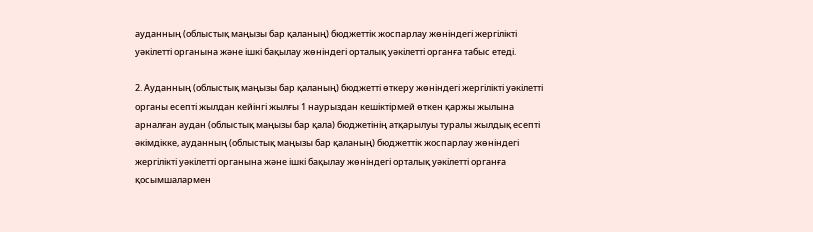ауданның (облыстық маңызы бар қаланың) бюджеттік жоспарлау жөніндегі жергiлiктi уәкiлеттi органына және iшкi бақылау жөніндегі орталық уәкiлеттi органға табыс етедi.

2. Ауданның (облыстық маңызы бар қаланың) бюджеттi өткеру жөніндегі жергiлiктi уәкiлеттi органы есептi жылдан кейiнгi жылғы 1 наурыздан кешіктiрмей өткен қаржы жылына арналған аудан (облыстық маңызы бар қала) бюджетiнiң атқарылуы туралы жылдық есептi әкiмдiкке, ауданның (облыстық маңызы бар қаланың) бюджеттік жоспарлау жөніндегі жергілiктi уәкiлеттi органына және iшкi бақылау жөнiндегі орталық уәкiлеттi органға қосымшалармен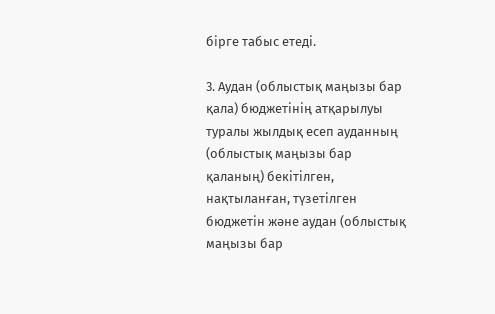бiрге табыс етедi.

3. Аудан (облыстық маңызы бар қала) бюджетiнiң атқарылуы туралы жылдық есеп ауданның (облыстық маңызы бар қаланың) бекітілген, нақтыланған, түзетiлген бюджетiн және аудан (облыстық маңызы бар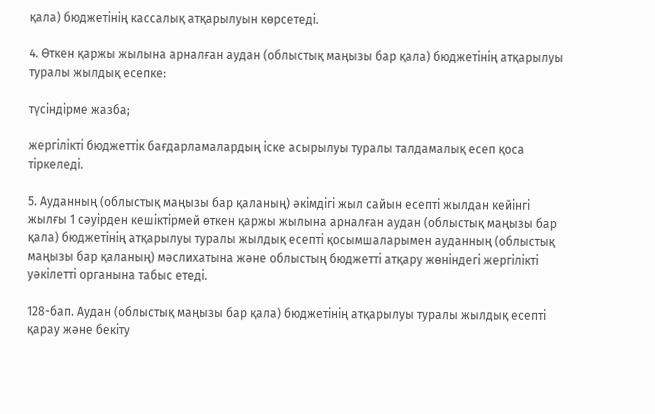қала) бюджетiнiң кассалық атқарылуын көрсетедi.

4. Өткен қаржы жылына арналған аудан (облыстық маңызы бар қала) бюджетiнiң атқарылуы туралы жылдық есепке:

түсiндiрме жазба;

жергiлiктi бюджеттік бағдарламалардың iске асырылуы туралы талдамалық есеп қоса тiркеледi.

5. Ауданның (облыстық маңызы бар қаланың) әкiмдiгi жыл сайын есептi жылдан кейiнгi жылғы 1 сәуiрден кешiктiрмей өткен қаржы жылына арналған аудан (облыстық маңызы бар қала) бюджетiнiң атқарылуы туралы жылдық есептi қосымшаларымен ауданның (облыстық маңызы бар қаланың) мәслихатына және облыстың бюджеттi атқару жөніндегі жергiлiктi уәкiлеттi органына табыс етедi.

128-бап. Аудан (облыстық маңызы бар қала) бюджетiнiң атқарылуы туралы жылдық есептi қарау және бекіту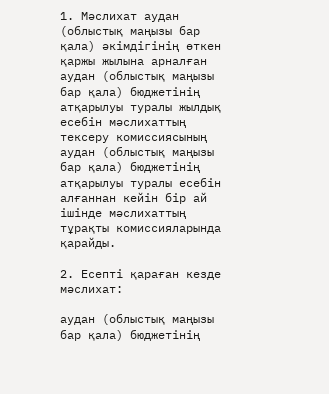1. Мәслихат аудан (облыстық маңызы бар қала) әкiмдiгiнiң өткен қаржы жылына арналған аудан (облыстық маңызы бар қала) бюджетiнiң атқарылуы туралы жылдық есебiн мәслихаттың тексеру комиссиясының аудан (облыстық маңызы бар қала) бюджетiнiң атқарылуы туралы есебiн алғаннан кейiн бiр ай iшiнде мәслихаттың тұрақты комиссияларында қарайды.

2. Есептi қараған кезде мәслихат:

аудан (облыстық маңызы бар қала) бюджетiнiң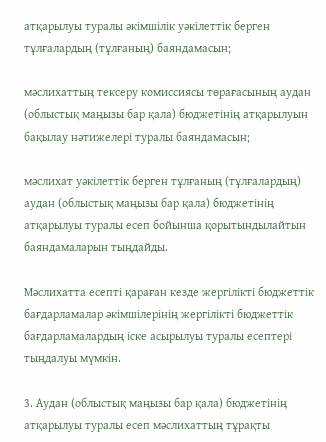атқарылуы туралы әкiмшiлiк уәкiлеттiк берген тұлғалардың (тұлғаның) баяндамасын;

мәслихаттың тексеру комиссиясы төрағасының аудан (облыстық маңызы бар қала) бюджетiнiң атқарылуын бақылау нәтижелерi туралы баяндамасын;

мәслихат уәкiлеттiк берген тұлғаның (тұлғалардың) аудан (облыстық маңызы бар қала) бюджетiнiң атқарылуы туралы есеп бойынша қорытындылайтын баяндамаларын тыңдайды.

Мәслихатта есептi қараған кезде жергiлiктi бюджеттік бағдарламалар әкiмшiлерiнiң жергiлiктi бюджеттік бағдарламалардың iске асырылуы туралы есептерi тыңдалуы мүмкiн.

3. Аудан (облыстық маңызы бар қала) бюджетiнiң атқарылуы туралы есеп мәслихаттың тұрақты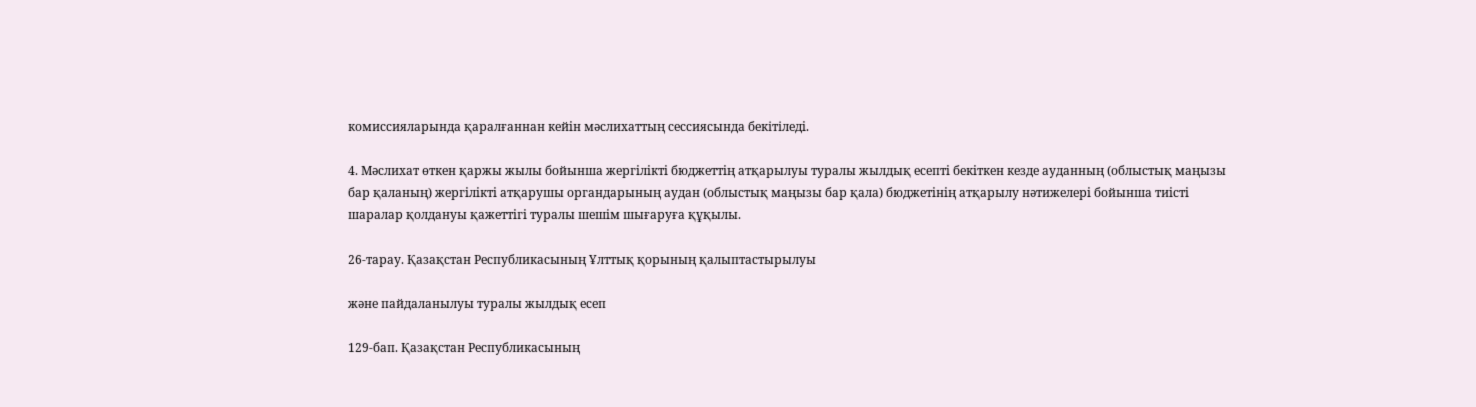комиссияларында қаралғаннан кейiн мәслихаттың сессиясында бекітіледi.

4. Мәслихат өткен қаржы жылы бойынша жергiлiктi бюджеттiң атқарылуы туралы жылдық есептi бекiткен кезде ауданның (облыстық маңызы бар қаланың) жергiлiктi атқарушы органдарының аудан (облыстық маңызы бар қала) бюджетiнiң атқарылу нәтижелерi бойынша тиiстi шаралар қолдануы қажеттiгi туралы шешiм шығаруға құқылы.

26-тарау. Қазақстан Республикасының Ұлттық қорының қалыптастырылуы

және пайдаланылуы туралы жылдық есеп

129-бап. Қазақстан Республикасының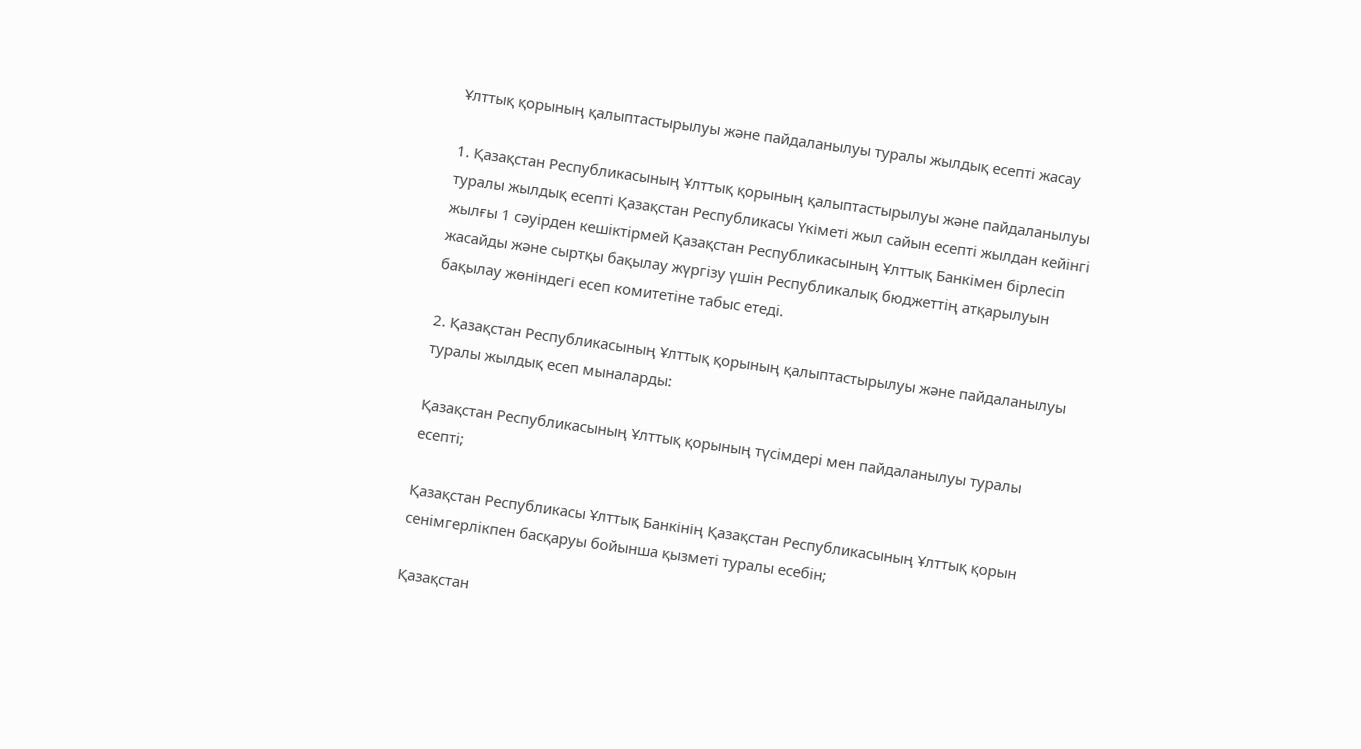Ұлттық қорының қалыптастырылуы және пайдаланылуы туралы жылдық есептi жасау

1. Қазақстан Республикасының Ұлттық қорының қалыптастырылуы және пайдаланылуы туралы жылдық есептi Қазақстан Республикасы Үкіметі жыл сайын есептi жылдан кейiнгi жылғы 1 сәуiрден кешiктiрмей Қазақстан Республикасының Ұлттық Банкiмен бiрлесiп жасайды және сыртқы бақылау жүргiзу үшiн Республикалық бюджеттiң атқарылуын бақылау жөніндегі есеп комитетiне табыс етедi.

2. Қазақстан Республикасының Ұлттық қорының қалыптастырылуы және пайдаланылуы туралы жылдық есеп мыналарды:

Қазақстан Республикасының Ұлттық қорының түсiмдерi мен пайдаланылуы туралы есептi;

Қазақстан Республикасы Ұлттық Банкінің Қазақстан Республикасының Ұлттық қорын сенiмгерлiкпен басқаруы бойынша қызметi туралы есебiн;

Қазақстан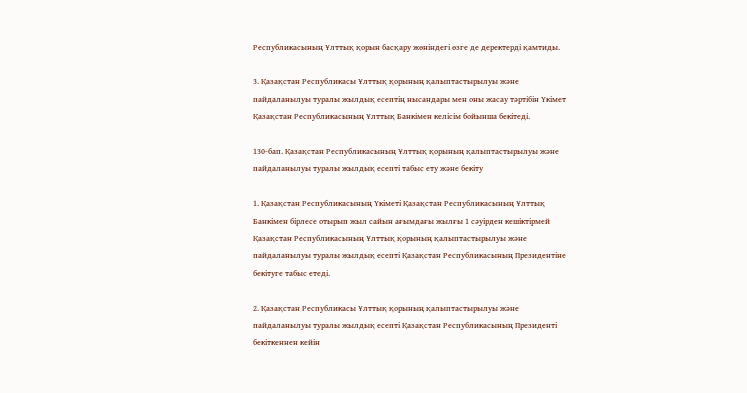Республикасының Ұлттық қорын басқару жөніндегі өзге де деректердi қамтиды.

3. Қазақстан Республикасы Ұлттық қорының қалыптастырылуы және пайдаланылуы туралы жылдық есептiң нысандары мен оны жасау тәртібін Үкiмет Қазақстан Республикасының Ұлттық Банкiмен келісім бойынша бекiтедi.

130-бап. Қазақстан Республикасының Ұлттық қорының қалыптастырылуы және пайдаланылуы туралы жылдық есепті табыс ету және бекіту

1. Қазақстан Республикасының Үкіметі Қазақстан Республикасының Ұлттық Банкiмен бiрлесе отырып жыл сайын ағымдағы жылғы 1 сәуiрден кешiктiрмей Қазақстан Республикасының Ұлттық қорының қалыптастырылуы және пайдаланылуы туралы жылдық есептi Қазақстан Республикасының Президентiне бекітуге табыс етедi.

2. Қазақстан Республикасы Ұлттық қорының қалыптастырылуы және пайдаланылуы туралы жылдық есептi Қазақстан Республикасының Президентi бекiткеннен кейiн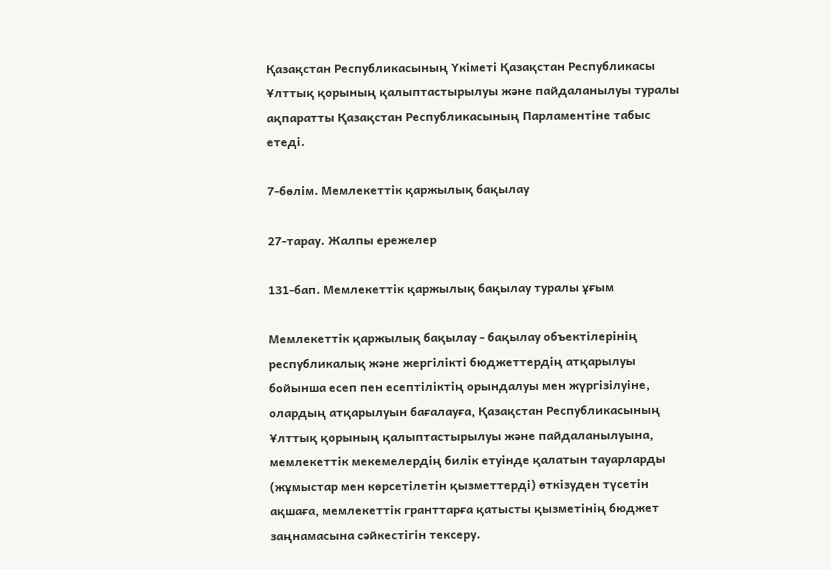Қазақстан Республикасының Үкіметі Қазақстан Республикасы Ұлттық қорының қалыптастырылуы және пайдаланылуы туралы ақпаратты Қазақстан Республикасының Парламентiне табыс етедi.

7-бөлiм. Мемлекеттік қаржылық бақылау

27-тарау. Жалпы ережелер

131-бап. Мемлекеттік қаржылық бақылау туралы ұғым

Мемлекеттік қаржылық бақылау - бақылау объектiлерінiң республикалық және жергілiктi бюджеттердiң атқарылуы бойынша есеп пен есептiлiктiң орындалуы мен жүргiзiлуiне, олардың атқарылуын бағалауға, Қазақстан Республикасының Ұлттық қорының қалыптастырылуы және пайдаланылуына, мемлекеттік мекемелердiң билiк етуінде қалатын тауарларды (жұмыстар мен көрсетiлетiн қызметтердi) өткізуден түсетiн ақшаға, мемлекеттік гранттарға қатысты қызметінің бюджет заңнамасына сәйкестігін тексеру.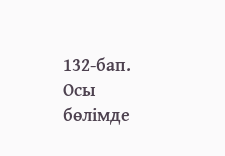132-бап. Осы бөлімде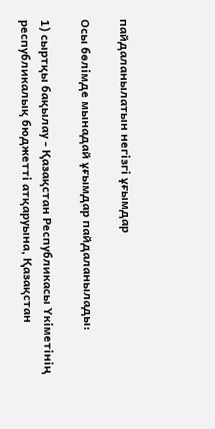пайдаланылатын негізгі ұғымдар

Осы бөлiмде мынадай ұғымдар пайдаланылады:

1) сыртқы бақылау - Қазақстан Республикасы Yкіметінiң республикалық бюджеттi атқаруына, Қазақстан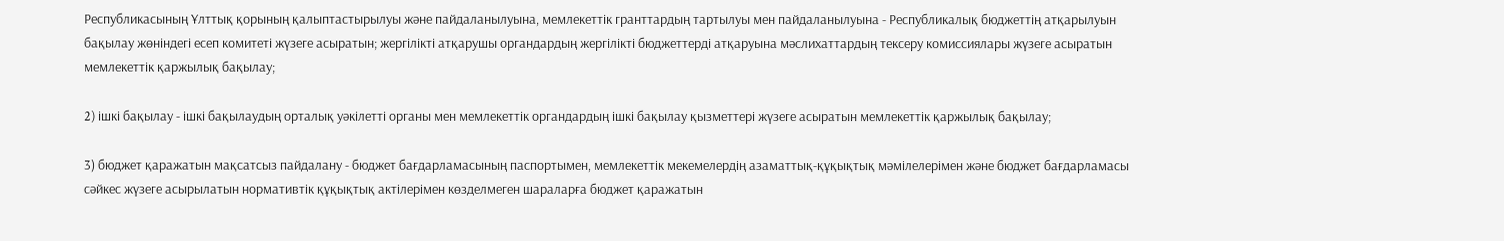Республикасының Ұлттық қорының қалыптастырылуы және пайдаланылуына, мемлекеттік гранттардың тартылуы мен пайдаланылуына - Республикалық бюджеттiң атқарылуын бақылау жөніндегі есеп комитетi жүзеге асыратын; жергілiктi атқарушы органдардың жергілiктi бюджеттердi атқаруына мәслихаттардың тексеру комиссиялары жүзеге асыратын мемлекеттік қаржылық бақылау;

2) iшкі бақылау - iшкi бақылаудың орталық уәкiлеттi органы мен мемлекеттік органдардың ішкі бақылау қызметтері жүзеге асыратын мемлекеттік қаржылық бақылау;

3) бюджет қаражатын мақсатсыз пайдалану - бюджет бағдарламасының паспортымен, мемлекеттік мекемелердiң азаматтық-құқықтық мәмiлелерiмен және бюджет бағдарламасы сәйкес жүзеге асырылатын нормативтiк құқықтық актілерімен көзделмеген шараларға бюджет қаражатын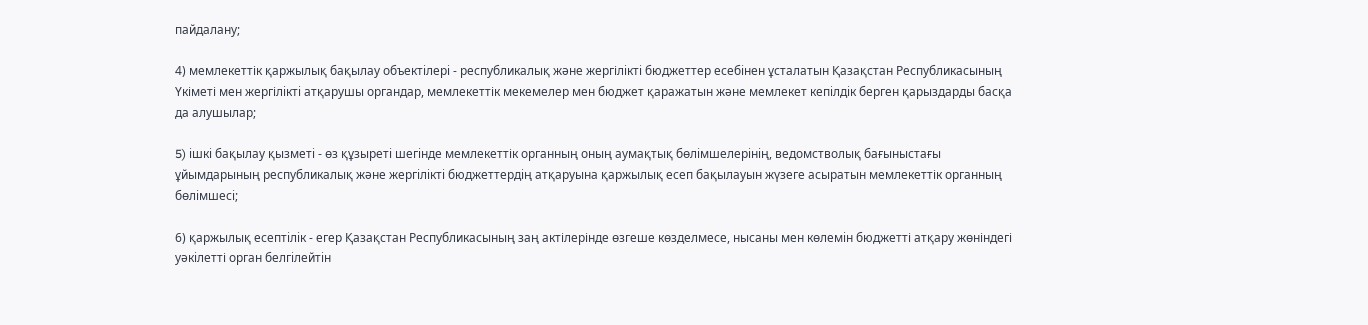пайдалану;

4) мемлекеттік қаржылық бақылау объектiлерi - республикалық және жергілiктi бюджеттер есебiнен ұсталатын Қазақстан Республикасының Үкіметі мен жергілiктi атқарушы органдар, мемлекеттік мекемелер мен бюджет қаражатын және мемлекет кепiлдiк берген қарыздарды басқа да алушылар;

5) iшкi бақылау қызметi - өз құзыретi шегiнде мемлекеттік органның оның аумақтық бөлiмшелерiнiң, ведомстволық бағыныстағы ұйымдарының республикалық және жергiлiктi бюджеттердiң атқаруына қаржылық есеп бақылауын жүзеге асыратын мемлекеттік органның бөлiмшесi;

6) қаржылық есептiлiк - егер Қазақстан Республикасының заң актілерінде өзгеше көзделмесе, нысаны мен көлемiн бюджетті атқару жөніндегі уәкiлетті орган белгiлейтiн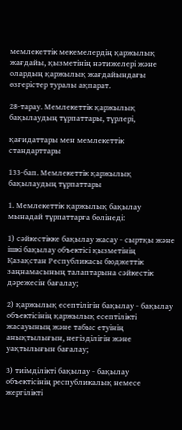мемлекеттік мекемелердiң қаржылық жағдайы, қызметiнiң нәтижелерi және олардың қаржылық жағдайындағы өзгерістер туралы ақпарат.

28-тарау. Мемлекеттік қаржылық бақылаудың тұрпаттары, түрлерi,

қағидаттары мен мемлекеттік стандарттары

133-бап. Мемлекеттік қаржылық бақылаудың тұрпаттары

1. Мемлекеттік қаржылық бақылау мынадай тұрпаттарға бөлiнедi:

1) сәйкестiкке бақылау жасау - сыртқы және iшкi бақылау объектiсi қызметiнiң Қазақстан Республикасы бюджеттік заңнамасының талаптарына сәйкестiк дәрежесiн бағалау;

2) қаржылық есептiлiгiн бақылау - бақылау объектiсiнiң қаржылық есептiлiктi жасауының және табыс етуiнiң анықтылығын, негiздiлiгiн және уақтылығын бағалау;

3) тиiмдiлiктi бақылау - бақылау объектiсiнiң республикалық немесе жергілiктi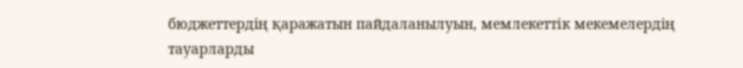бюджеттердiң қаражатын пайдаланылуын, мемлекеттік мекемелердiң тауарларды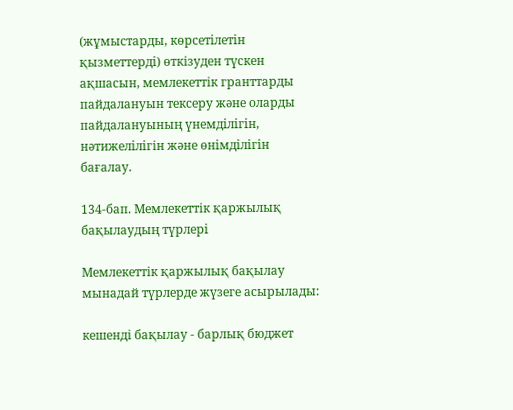(жұмыстарды, көрсетiлетiн қызметтердi) өткізуден түскен ақшасын, мемлекеттік гранттарды пайдалануын тексеру және оларды пайдалануының үнемдiлiгiн, нәтижелiлiгін және өнiмдiлiгiн бағалау.

134-бап. Мемлекеттік қаржылық бақылаудың түрлерi

Мемлекеттік қаржылық бақылау мынадай түрлерде жүзеге асырылады:

кешенді бақылау - барлық бюджет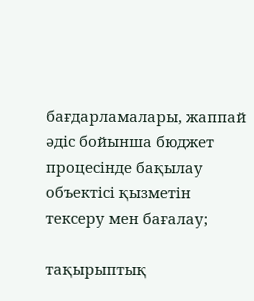бағдарламалары, жаппай әдiс бойынша бюджет процесiнде бақылау объектiсi қызметiн тексеру мен бағалау;

тақырыптық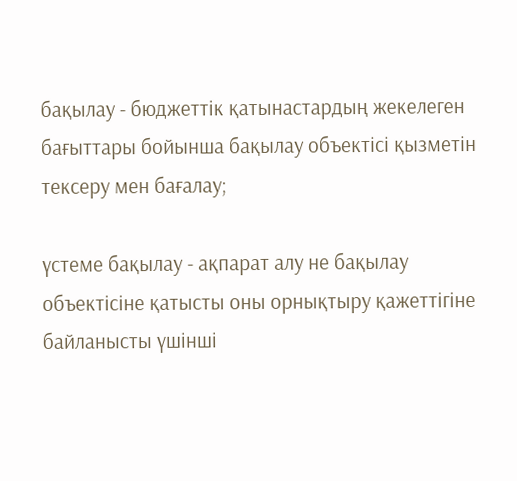бақылау - бюджеттік қатынастардың жекелеген бағыттары бойынша бақылау объектiсi қызметiн тексеру мен бағалау;

үстеме бақылау - ақпарат алу не бақылау объектiсiне қатысты оны орнықтыру қажеттiгiне байланысты үшiншi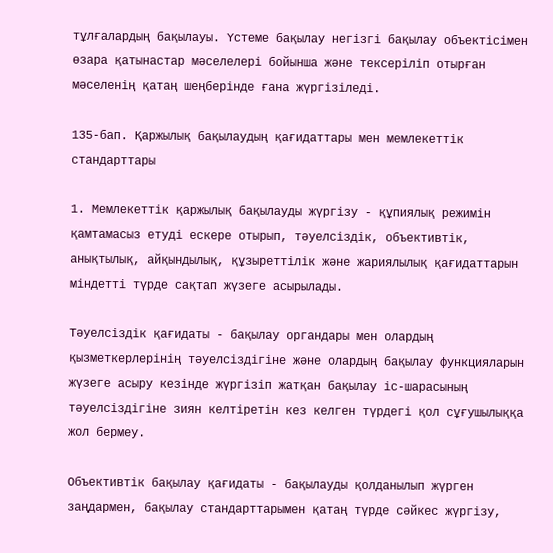тұлғалардың бақылауы. Үстеме бақылау негізгі бақылау объектiсiмен өзара қатынастар мәселелерi бойынша және тексерiлiп отырған мәселенiң қатаң шеңберiнде ғана жүргiзiледi.

135-бап. Қаржылық бақылаудың қағидаттары мен мемлекеттік стандарттары

1. Мемлекеттік қаржылық бақылауды жүргiзу - құпиялық режимiн қамтамасыз етудi ескере отырып, тәуелсiздiк, объективтiк, анықтылық, айқындылық, құзыреттiлiк және жариялылық қағидаттарын мiндеттi түрде сақтап жүзеге асырылады.

Тәуелсiздiк қағидаты - бақылау органдары мен олардың қызметкерлерiнiң тәуелсiздiгiне және олардың бақылау функцияларын жүзеге асыру кезiнде жүргiзiп жатқан бақылау iс-шарасының тәуелсiздiгiне зиян келтіретiн кез келген түрдегi қол сұғушылыққа жол бермеу.

Объективтiк бақылау қағидаты - бақылауды қолданылып жүрген заңдармен, бақылау стандарттарымен қатаң түрде сәйкес жүргiзу,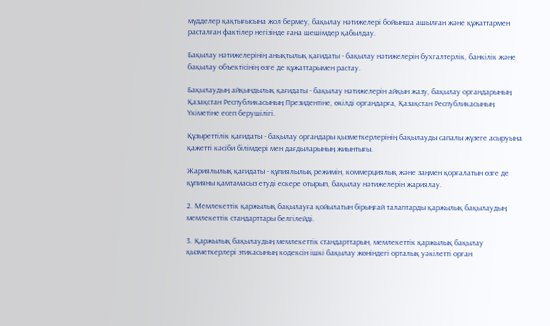мүдделер қақтығысына жол бермеу, бақылау нәтижелерi бойынша ашылған және құжаттармен расталған фактiлер негiзiнде ғана шешiмдер қабылдау.

Бақылау нәтижелерiнiң анықтылық қағидаты - бақылау нәтижелерiн бухгалтерлiк, банкiлiк және бақылау объектiсiнiң өзге де құжаттарымен растау.

Бақылаудың айқындылық қағидаты - бақылау нәтижелерiн айқын жазу, бақылау органдарының Қазақстан Республикасының Президентiне, өкiлдi органдарға, Қазақстан Республикасының Үкіметіне есеп берушiлiгi.

Құзыреттілiк қағидаты - бақылау органдары қызметкерлерiнiң бақылауды сапалы жүзеге асыруына қажеттi кәсiби білімдерi мен дағдыларының жиынтығы.

Жариялылық қағидаты - құпиялылық режимiн, коммерциялық және заңмен қорғалатын өзге де құпияны қамтамасыз етудi ескере отырып, бақылау нәтижелерiн жариялау.

2. Мемлекеттік қаржылық бақылауға қойылатын бiрыңғай талаптарды қаржылық бақылаудың мемлекеттік стандарттары белгілейдi.

3. Қаржылық бақылаудың мемлекеттік стандарттарын, мемлекеттік қаржылық бақылау қызметкерлерi этикасының кодексiн iшкi бақылау жөніндегі орталық уәкiлеттi орган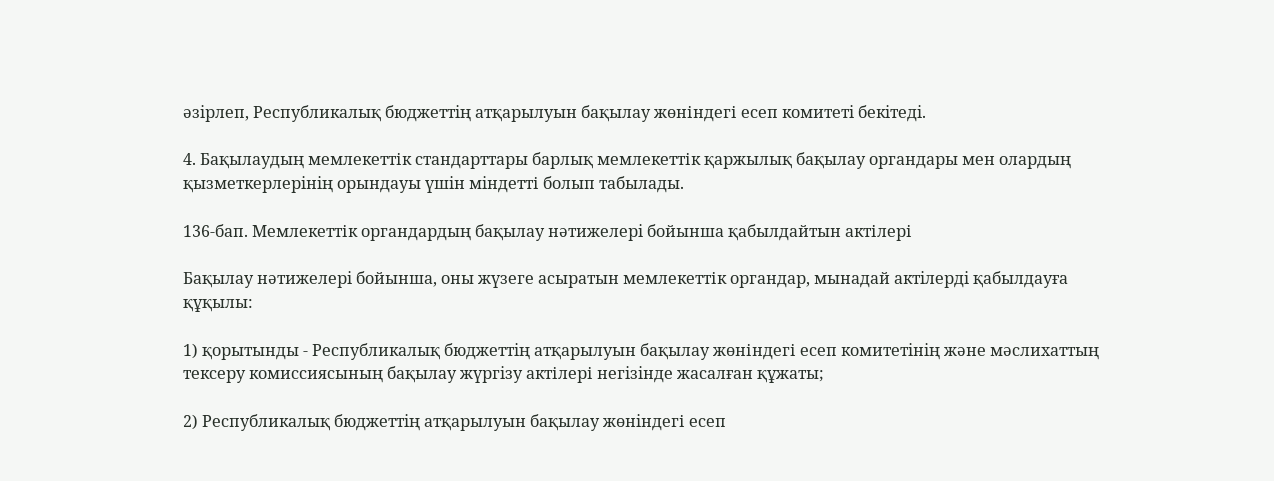әзiрлеп, Республикалық бюджеттiң атқарылуын бақылау жөніндегі есеп комитетi бекiтедi.

4. Бақылаудың мемлекеттік стандарттары барлық мемлекеттік қаржылық бақылау органдары мен олардың қызметкерлерiнiң орындауы үшiн мiндетті болып табылады.

136-бап. Мемлекеттік органдардың бақылау нәтижелерi бойынша қабылдайтын актілері

Бақылау нәтижелерi бойынша, оны жүзеге асыратын мемлекеттік органдар, мынадай актiлердi қабылдауға құқылы:

1) қорытынды - Республикалық бюджеттiң атқарылуын бақылау жөніндегі есеп комитетiнiң және мәслихаттың тексеру комиссиясының бақылау жүргiзу актілері негiзiнде жасалған құжаты;

2) Республикалық бюджеттiң атқарылуын бақылау жөнiндегі есеп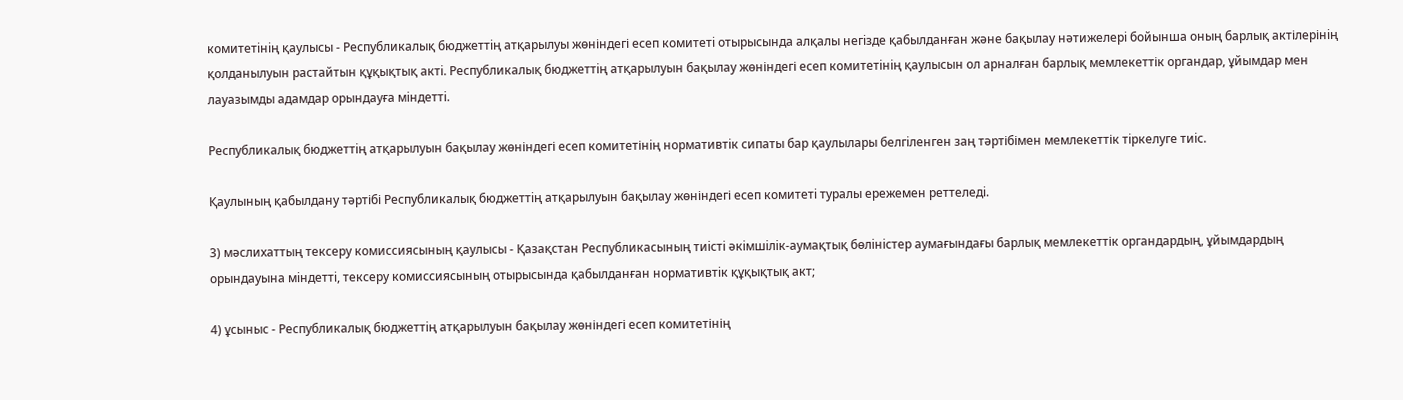комитетiнiң қаулысы - Республикалық бюджеттiң атқарылуы жөніндегі есеп комитетi отырысында алқалы негiзде қабылданған және бақылау нәтижелерi бойынша оның барлық актілерінiң қолданылуын растайтын құқықтық актi. Республикалық бюджеттiң атқарылуын бақылау жөніндегі есеп комитетiнiң қаулысын ол арналған барлық мемлекеттік органдар, ұйымдар мен лауазымды адамдар орындауға мiндеттi.

Республикалық бюджеттiң атқарылуын бақылау жөніндегі есеп комитетінiң нормативтiк сипаты бар қаулылары белгiленген заң тәртібімен мемлекеттік тiркелуге тиiс.

Қаулының қабылдану тәртібі Республикалық бюджеттiң атқарылуын бақылау жөніндегі есеп комитетi туралы ережемен реттеледi.

3) мәслихаттың тексеру комиссиясының қаулысы - Қазақстан Республикасының тиiстi әкiмшiлiк-аумақтық бөлiнiстер аумағындағы барлық мемлекеттік органдардың, ұйымдардың орындауына мiндеттi, тексеру комиссиясының отырысында қабылданған нормативтiк құқықтық акт;

4) ұсыныс - Республикалық бюджеттiң атқарылуын бақылау жөніндегі есеп комитетінің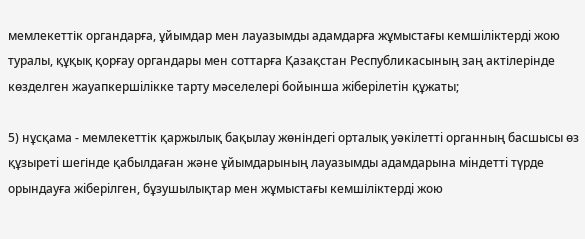мемлекеттік органдарға, ұйымдар мен лауазымды адамдарға жұмыстағы кемшiлiктердi жою туралы, құқық қорғау органдары мен соттарға Қазақстан Республикасының заң актілерінде көзделген жауапкершiлiкке тарту мәселелерi бойынша жiберiлетiн құжаты;

5) нұсқама - мемлекеттік қаржылық бақылау жөніндегi орталық уәкiлеттi органның басшысы өз құзыретi шегінде қабылдаған және ұйымдарының лауазымды адамдарына мiндеттi түрде орындауға жiберiлген, бұзушылықтар мен жұмыстағы кемшіліктердi жою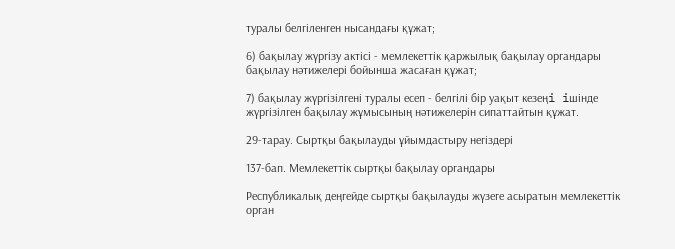туралы белгiленген нысандағы құжат;

6) бақылау жүргiзу актiсi - мемлекеттік қаржылық бақылау органдары бақылау нәтижелерi бойынша жасаған құжат;

7) бақылау жүргiзiлгенi туралы есеп - белгiлi бiр уақыт кезеңi iшiнде жүргiзiлген бақылау жұмысының нәтижелерiн сипаттайтын құжат.

29-тарау. Сыртқы бақылауды ұйымдастыру негіздері

137-бап. Мемлекеттік сыртқы бақылау органдары

Республикалық деңгейде сыртқы бақылауды жүзеге асыратын мемлекеттік орган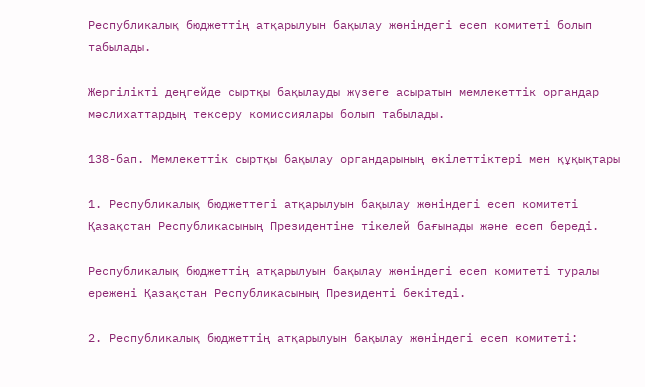Республикалық бюджеттiң атқарылуын бақылау жөніндегі есеп комитетi болып табылады.

Жергiлiктi деңгейде сыртқы бақылауды жүзеге асыратын мемлекеттік органдар мәслихаттардың тексеру комиссиялары болып табылады.

138-бап. Мемлекеттік сыртқы бақылау органдарының өкiлеттiктерi мен құқықтары

1. Республикалық бюджеттегi атқарылуын бақылау жөніндегі есеп комитетi Қазақстан Республикасының Президентiне тiкелей бағынады және есеп бередi.

Республикалық бюджеттiң атқарылуын бақылау жөніндегі есеп комитеті туралы ереженi Қазақстан Республикасының Президенті бекiтедi.

2. Республикалық бюджеттiң атқарылуын бақылау жөніндегі есеп комитетi: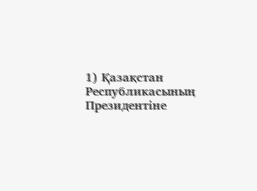1) Қазақстан Республикасының Президентiне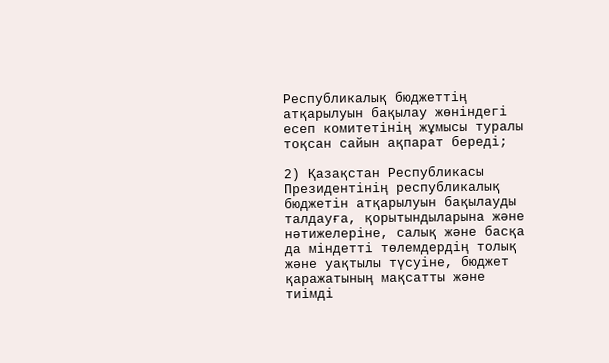Республикалық бюджеттiң атқарылуын бақылау жөніндегі есеп комитетiнің жұмысы туралы тоқсан сайын ақпарат бередi;

2) Қазақстан Республикасы Президентінің республикалық бюджетiн атқарылуын бақылауды талдауға, қорытындыларына және нәтижелерiне, салық және басқа да мiндеттi төлемдердiң толық және уақтылы түсуiне, бюджет қаражатының мақсатты және тиiмдi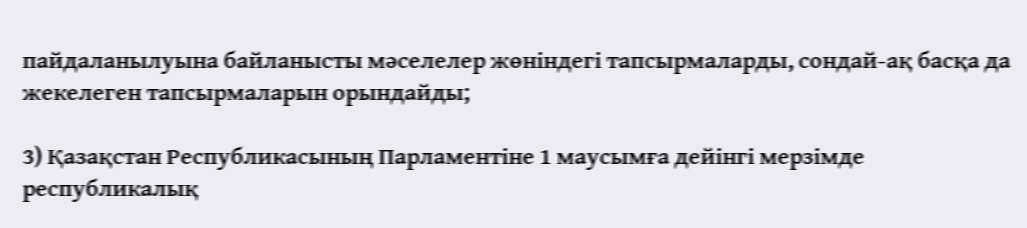пайдаланылуына байланысты мәселелер жөніндегі тапсырмаларды, сондай-ақ басқа да жекелеген тапсырмаларын орындайды;

3) Қазақстан Республикасының Парламентiне 1 маусымға дейiнгі мерзiмде республикалық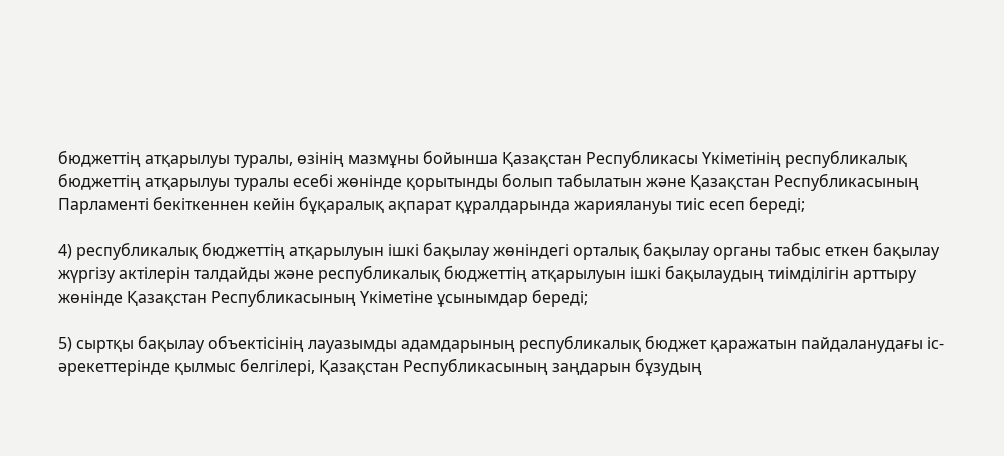бюджеттiң атқарылуы туралы, өзiнiң мазмұны бойынша Қазақстан Республикасы Үкіметінiң республикалық бюджеттiң атқарылуы туралы есебi жөнiнде қорытынды болып табылатын және Қазақстан Республикасының Парламентi бекiткеннен кейiн бұқаралық ақпарат құралдарында жариялануы тиiс есеп бередi;

4) республикалық бюджеттiң атқарылуын iшкi бақылау жөніндегі орталық бақылау органы табыс еткен бақылау жүргiзу актілерін талдайды және республикалық бюджеттiң атқарылуын iшкi бақылаудың тиiмдiлiгiн арттыру жөнiнде Қазақстан Республикасының Yкіметіне ұсынымдар бередi;

5) сыртқы бақылау объектiсiнiң лауазымды адамдарының республикалық бюджет қаражатын пайдаланудағы iс-әрекеттерiнде қылмыс белгiлерi, Қазақстан Республикасының заңдарын бұзудың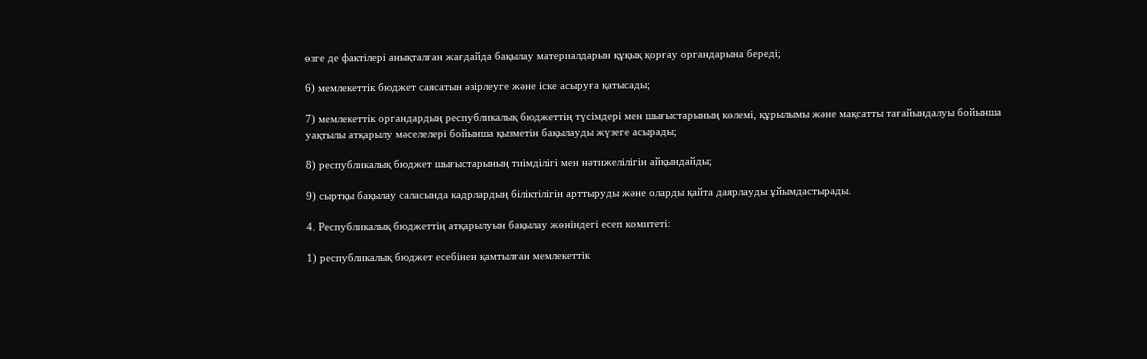өзге де фактілері анықталған жағдайда бақылау материалдарын құқық қорғау органдарына бередi;

6) мемлекеттік бюджет саясатын әзiрлеуге және iске асыруға қатысады;

7) мемлекеттік органдардың республикалық бюджеттің түсiмдерi мен шығыстарының көлемi, құрылымы және мақсатты тағайындалуы бойынша уақтылы атқарылу мәселелерi бойынша қызметiн бақылауды жүзеге асырады;

8) республикалық бюджет шығыстарының тиiмдiлiгi мен нәтижелілігін айқындайды;

9) сыртқы бақылау саласында кадрлардың біліктiлiгiн арттыруды және оларды қайта даярлауды ұйымдастырады.

4. Республикалық бюджеттiң атқарылуын бақылау жөніндегi есеп комитеті:

1) республикалық бюджет есебiнен қамтылған мемлекеттік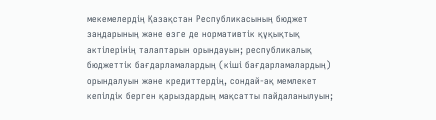мекемелердiң Қазақстан Республикасының бюджет заңдарының және өзге де нормативтiк құқықтық актiлерінiң талаптарын орындауын; республикалық бюджеттік бағдарламалардың (кiшi бағдарламалардың) орындалуын және кредиттердiң, сондай-ақ мемлекет кепiлдiк берген қарыздардың мақсатты пайдаланылуын;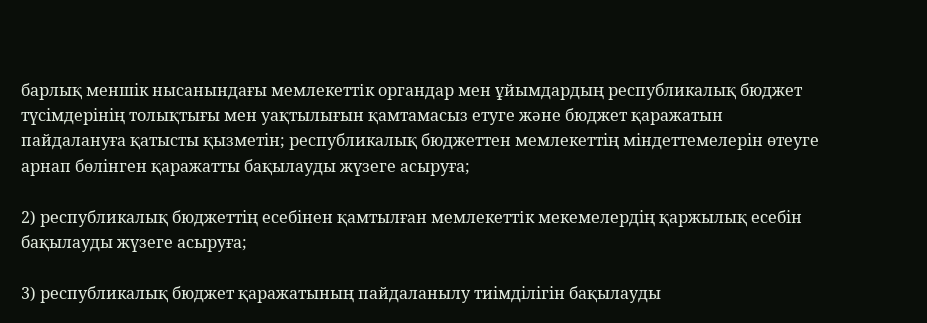барлық меншiк нысанындағы мемлекеттік органдар мен ұйымдардың республикалық бюджет түсiмдерiнiң толықтығы мен уақтылығын қамтамасыз етуге және бюджет қаражатын пайдалануға қатысты қызметiн; республикалық бюджеттен мемлекеттiң мiндеттемелерiн өтеуге арнап бөлiнген қаражатты бақылауды жүзеге асыруға;

2) республикалық бюджеттiң есебiнен қамтылған мемлекеттік мекемелердiң қаржылық есебiн бақылауды жүзеге асыруға;

3) республикалық бюджет қаражатының пайдаланылу тиiмдiлiгiн бақылауды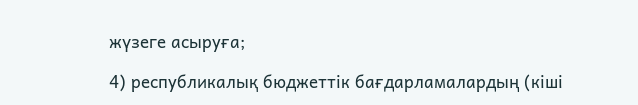жүзеге асыруға;

4) республикалық бюджеттік бағдарламалардың (кiшi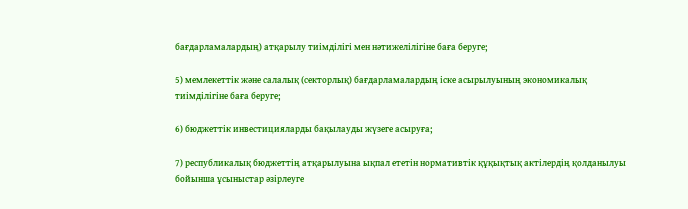бағдарламалардың) атқарылу тиiмдiлiгі мен нәтижелiлiгiне баға беруге;

5) мемлекеттік және салалық (секторлық) бағдарламалардың iске асырылуының экономикалық тиiмдiлiгiне баға беруге;

6) бюджеттік инвестицияларды бақылауды жүзеге асыруға;

7) республикалық бюджеттiң атқарылуына ықпал ететiн нормативтiк құқықтық актiлердiң қолданылуы бойынша ұсыныстар әзiрлеуге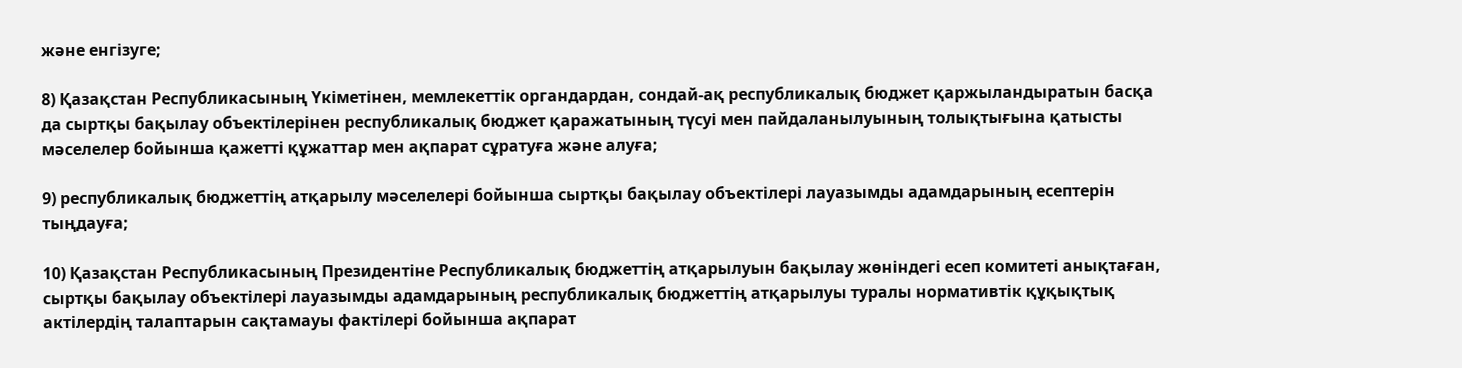және енгізуге;

8) Қазақстан Республикасының Үкіметінен, мемлекеттік органдардан, сондай-ақ республикалық бюджет қаржыландыратын басқа да сыртқы бақылау объектiлерiнен республикалық бюджет қаражатының түсуi мен пайдаланылуының толықтығына қатысты мәселелер бойынша қажетті құжаттар мен ақпарат сұратуға және алуға;

9) республикалық бюджеттiң атқарылу мәселелерi бойынша сыртқы бақылау объектiлерi лауазымды адамдарының есептерiн тыңдауға;

10) Қазақстан Республикасының Президентiне Республикалық бюджеттiң атқарылуын бақылау жөнiндегі есеп комитетi анықтаған, сыртқы бақылау объектiлерi лауазымды адамдарының республикалық бюджеттiң атқарылуы туралы нормативтiк құқықтық актiлердiң талаптарын сақтамауы фактілері бойынша ақпарат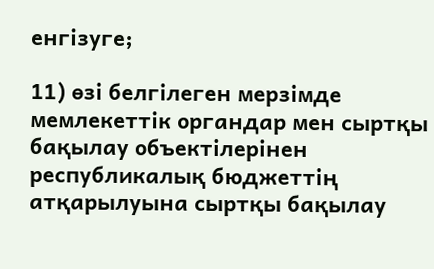енгізуге;

11) өзi белгiлеген мерзiмде мемлекеттік органдар мен сыртқы бақылау объектiлерiнен республикалық бюджеттiң атқарылуына сыртқы бақылау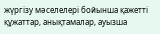жүргiзу мәселелерi бойынша қажетті құжаттар, анықтамалар, ауызша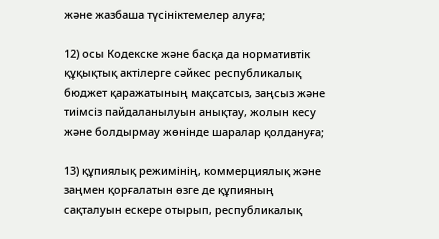және жазбаша түсiнiктемелер алуға;

12) осы Кодекске және басқа да нормативтiк құқықтық актiлерге сәйкес республикалық бюджет қаражатының мақсатсыз, заңсыз және тиiмсiз пайдаланылуын анықтау, жолын кесу және болдырмау жөнiнде шаралар қолдануға;

13) құпиялық режимiнiң, коммерциялық және заңмен қорғалатын өзге де құпияның сақталуын ескере отырып, республикалық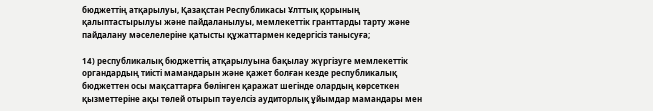бюджеттiң атқарылуы, Қазақстан Республикасы Ұлттық қорының қалыптастырылуы және пайдаланылуы, мемлекеттік гранттарды тарту және пайдалану мәселелерiне қатысты құжаттармен кедергiсiз танысуға;

14) республикалық бюджеттiң атқарылуына бақылау жүргiзуге мемлекеттік органдардың тиiстi мамандарын және қажет болған кезде республикалық бюджеттен осы мақсаттарға бөлiнген қаражат шегiнде олардың көрсеткен қызметтерiне ақы төлей отырып тәуелсiз аудиторлық ұйымдар мамандары мен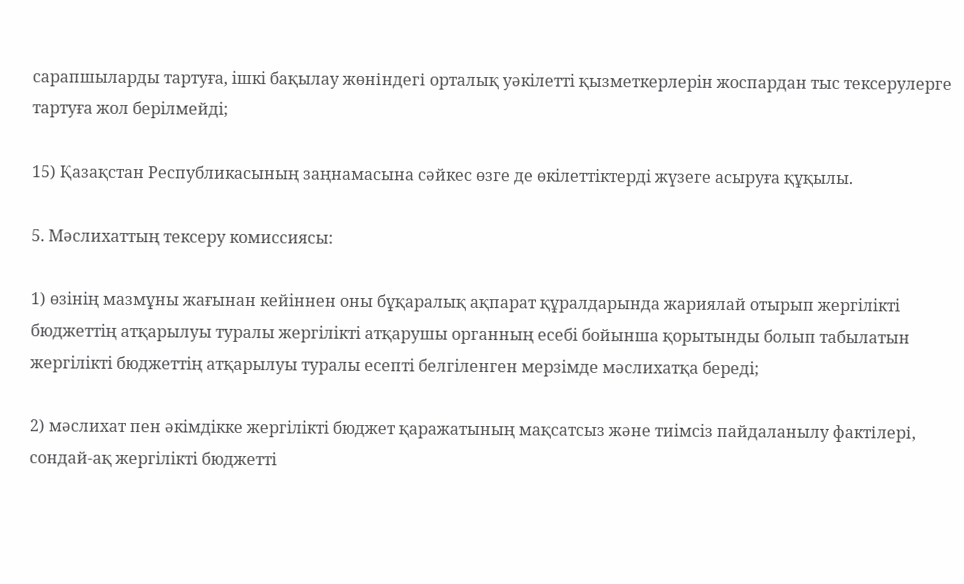сарапшыларды тартуға, iшкi бақылау жөніндегі орталық уәкiлеттi қызметкерлерiн жоспардан тыс тексерулерге тартуға жол берiлмейдi;

15) Қазақстан Республикасының заңнамасына сәйкес өзге де өкiлеттiктердi жүзеге асыруға құқылы.

5. Мәслихаттың тексеру комиссиясы:

1) өзiнiң мазмұны жағынан кейiннен оны бұқаралық ақпарат құралдарында жариялай отырып жергiлiктi бюджеттiң атқарылуы туралы жергiлiктi атқарушы органның есебi бойынша қорытынды болып табылатын жергiлiктi бюджеттiң атқарылуы туралы есептi белгiленген мерзiмде мәслихатқа бередi;

2) мәслихат пен әкiмдiкке жергiлiктi бюджет қаражатының мақсатсыз және тиiмсiз пайдаланылу фактілері, сондай-ақ жергiлiктi бюджеттi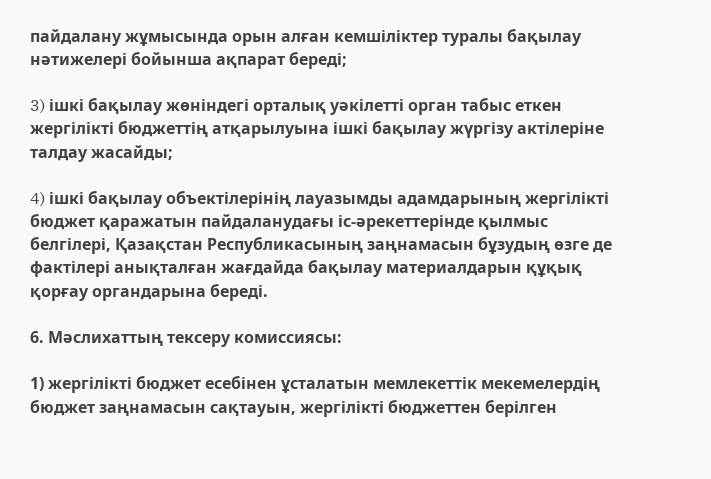пайдалану жұмысында орын алған кемшiлiктер туралы бақылау нәтижелерi бойынша ақпарат бередi;

3) iшкi бақылау жөнiндегі орталық уәкiлеттi орган табыс еткен жергілiктi бюджеттiң атқарылуына iшкi бақылау жүргiзу актілеріне талдау жасайды;

4) iшкi бақылау объектiлерiнiң лауазымды адамдарының жергiлiктi бюджет қаражатын пайдаланудағы iс-әрекеттерiнде қылмыс белгiлерi, Қазақстан Республикасының заңнамасын бұзудың өзге де фактілері анықталған жағдайда бақылау материалдарын құқық қорғау органдарына бередi.

6. Мәслихаттың тексеру комиссиясы:

1) жергiлiктi бюджет есебiнен ұсталатын мемлекеттік мекемелердiң бюджет заңнамасын сақтауын, жергiлiктi бюджеттен берiлген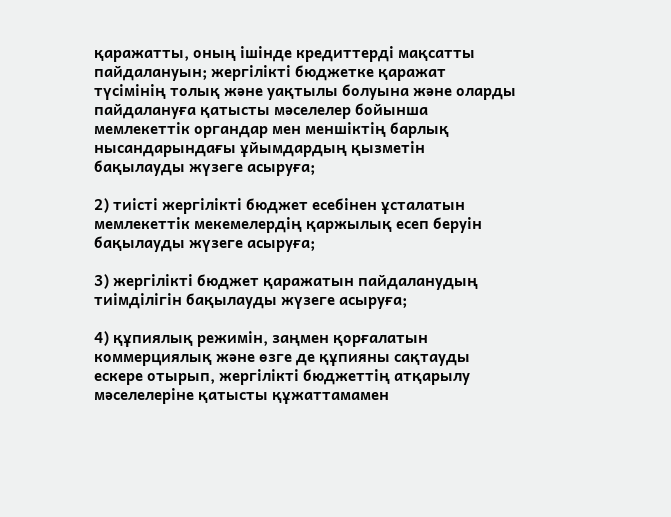қаражатты, оның iшiнде кредиттердi мақсатты пайдалануын; жергiлiктi бюджетке қаражат түсiмiнiң толық және уақтылы болуына және оларды пайдалануға қатысты мәселелер бойынша мемлекеттік органдар мен меншiктiң барлық нысандарындағы ұйымдардың қызметiн бақылауды жүзеге асыруға;

2) тиiстi жергiлiктi бюджет есебiнен ұсталатын мемлекеттік мекемелердiң қаржылық есеп беруiн бақылауды жүзеге асыруға;

3) жергiлiктi бюджет қаражатын пайдаланудың тиiмдiлiгiн бақылауды жүзеге асыруға;

4) құпиялық режимiн, заңмен қорғалатын коммерциялық және өзге де құпияны сақтауды ескере отырып, жергiлiктi бюджеттiң атқарылу мәселелерiне қатысты құжаттамамен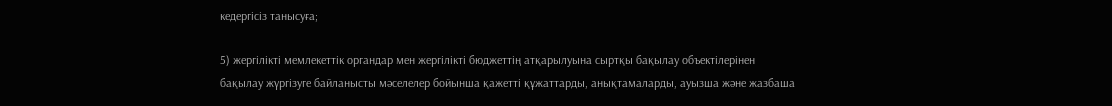кедергiсiз танысуға;

5) жергiлiктi мемлекеттік органдар мен жергiлiктi бюджеттiң атқарылуына сыртқы бақылау объектiлерiнен бақылау жүргiзуге байланысты мәселелер бойынша қажеттi құжаттарды, анықтамаларды, ауызша және жазбаша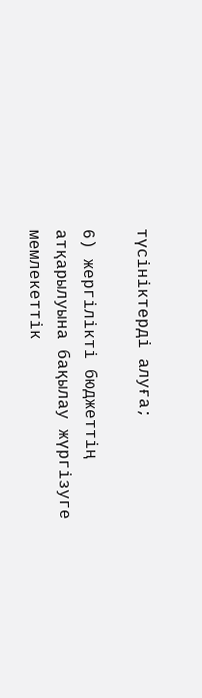түсiнiктердi алуға;

6) жергілiктi бюджеттiң атқарылуына бақылау жүргiзуге мемлекеттік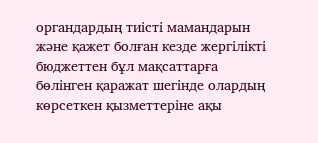органдардың тиiсті мамандарын және қажет болған кезде жергiлiктi бюджеттен бұл мақсаттарға бөлiнген қаражат шегiнде олардың көрсеткен қызметтерiне ақы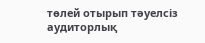төлей отырып тәуелсiз аудиторлық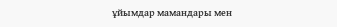ұйымдар мамандары мен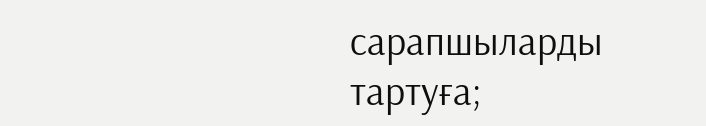сарапшыларды тартуға;